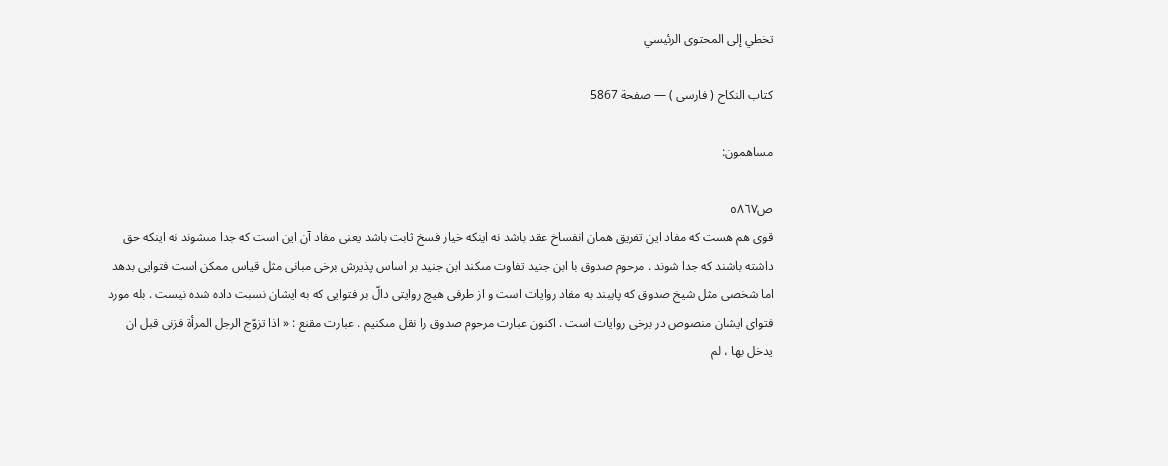تخطي إلى المحتوى الرئيسي

كتاب النكاح ( فارسى ) — صفحة 5867

مساهمون:

ص٥٨٦٧
قوى هم هست كه مفاد اين تفريق همان انفساخ عقد باشد نه اينكه خيار فسخ ثابت باشد يعنى مفاد آن اين است كه جدا مىشوند نه اينكه حق داشته باشند كه جدا شوند . مرحوم صدوق با ابن جنيد تفاوت مىكند ابن جنيد بر اساس پذيرش برخى مبانى مثل قياس ممكن است فتوايى بدهد اما شخصى مثل شيخ صدوق كه پايبند به مفاد روايات است و از طرفى هيچ روايتى دالّ بر فتوايى كه به ايشان نسبت داده شده نيست . بله مورد فتواى ايشان منصوص در برخى روايات است . اكنون عبارت مرحوم صدوق را نقل مىكنيم . عبارت مقنع : « اذا تزوّج الرجل المرأة فزنى قبل ان يدخل بها ، لم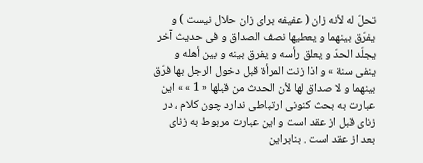تحلّ له لأنه زان ( عفيفه براى زان حلال نيست ) و يفرّق بينهما و يعطيها نصف الصداق و فى حديث آخر يجلّد الحدّ و يعلق رأسه و يفرق بينه و بين أهله و ينفى سنة » و اذا زنت المرأة قبل دخول الرجل بها فرّق بينهما و لا صداق لها لأن الحدث من قبلها « 1 » » اين عبارت به بحث كنونى ارتباطى ندارد چون كلام ، در زناى قبل از عقد است و اين عبارت مربوط به زناى بعد از عقد است . بنابراين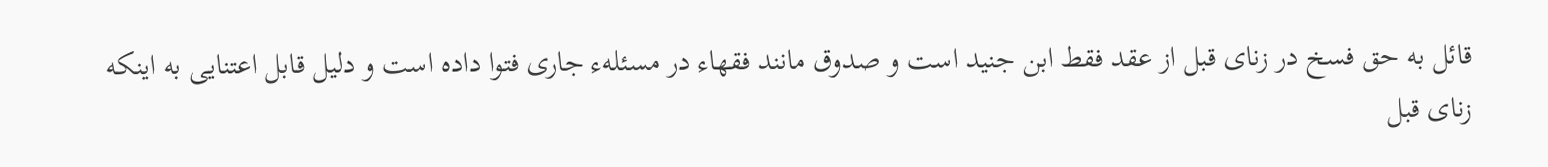قائل به حق فسخ در زناى قبل از عقد فقط ابن جنيد است و صدوق مانند فقهاء در مسئلهء جارى فتوا داده است و دليل قابل اعتنايى به اينكه زناى قبل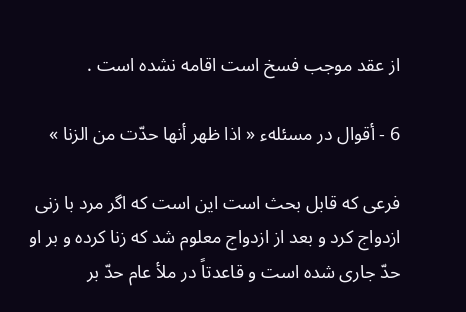از عقد موجب فسخ است اقامه نشده است .

6 - أقوال در مسئلهء « اذا ظهر أنها حدّت من الزنا »

فرعى كه قابل بحث است اين است كه اگر مرد با زنى ازدواج كرد و بعد از ازدواج معلوم شد كه زنا كرده و بر او حدّ جارى شده است و قاعدتاً در ملأ عام حدّ بر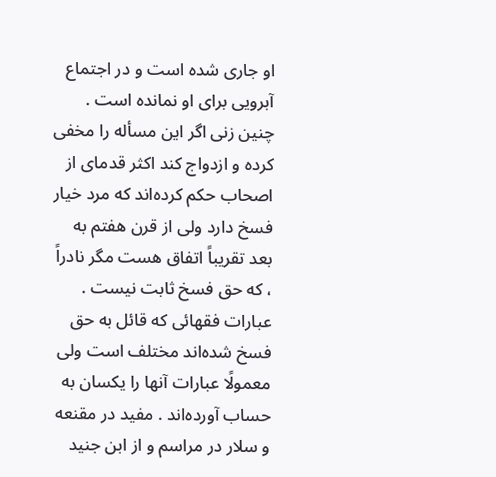او جارى شده است و در اجتماع آبرويى براى او نمانده است . چنين زنى اگر اين مسأله را مخفى كرده و ازدواج كند اكثر قدماى از اصحاب حكم كرده‌اند كه مرد خيار فسخ دارد ولى از قرن هفتم به بعد تقريباً اتفاق هست مگر نادراً ، كه حق فسخ ثابت نيست . عبارات فقهائى كه قائل به حق فسخ شده‌اند مختلف است ولى معمولًا عبارات آنها را يكسان به حساب آورده‌اند . مفيد در مقنعه و سلار در مراسم و از ابن جنيد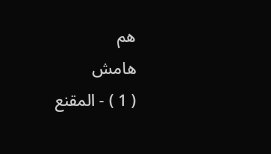هم
هامش
( 1 ) - المقنع